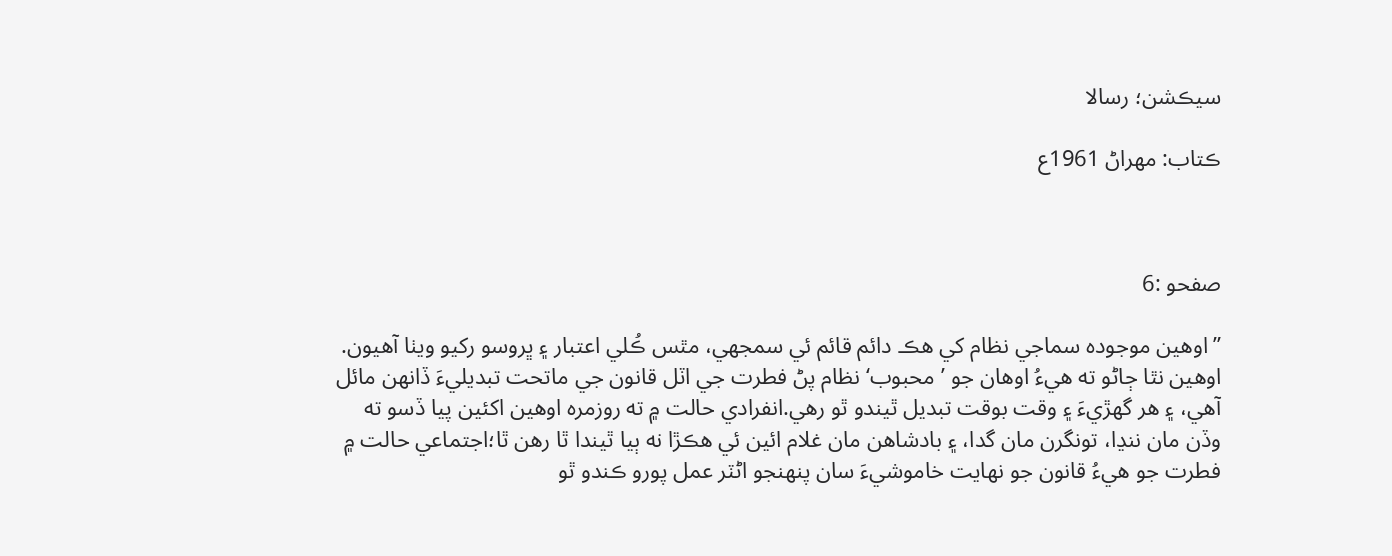سيڪشن؛ رسالا

ڪتاب: مهراڻ 1961ع



صفحو :6

”اوهين موجوده سماجي نظام کي هڪ دائم قائم ئي سمجهي، مٿس ڪُلي اعتبار ۽ ڀروسو رکيو ويٺا آهيون. اوهين نٿا ڄاڻو ته هيءُ اوهان جو ’محبوب‘ نظام پڻ فطرت جي اٽل قانون جي ماتحت تبديليءَ ڏانهن مائل آهي، ۽ هر گهڙيءَ ۽ وقت بوقت تبديل ٿيندو ٿو رهي.انفرادي حالت ۾ ته روزمره اوهين اکئين پيا ڏسو ته وڏن مان ننڍا، تونگرن مان گدا، ۽ بادشاهن مان غلام ائين ئي هڪڙا نه ٻيا ٿيندا ٿا رهن ٿا؛اجتماعي حالت ۾ فطرت جو هيءُ قانون جو نهايت خاموشيءَ سان پنهنجو اڻٽر عمل پورو ڪندو ٿو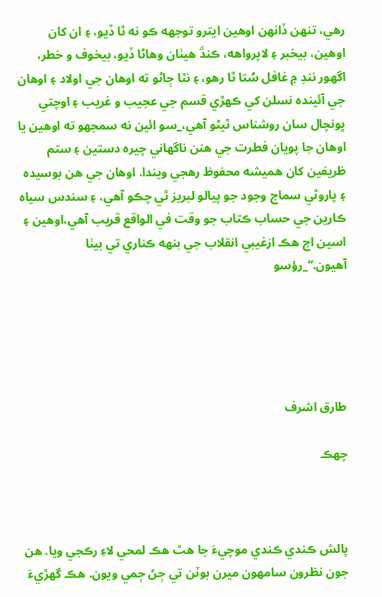رهي، تنهن ڏانهن اوهين ايترو توجهه ڪو نه ٿا ڏيو، ۽ ان کان اوهين، بيخبر ۽ لاپرواهه، ڪنڌَ هيٺان وهاڻا ڏيو، بيخوف و خطر، اگهور ننڊ ۾ غافل سُتا ٿا رهو، ۽ نٿا ڄاڻو ته اوهان جي اولاد ۽ اوهان جي آئينده نسلن کي ڪهڙي قسم جي عجيب و غريب ۽ اوچتي ڀونچال سان روشناس ٿيڻو آهي،_سو ائين نه سمجهو ته اوهين يا اوهان جا پويان فطرت جي هنن ناگهاني چيره دستين ۽ ستم ظريفين کان هميشه محفوظ رهجي ويندا. اوهان جي هن بوسيده ۽ پاروٿي سماج وجود جو پيالو لبريز ٿي چڪو آهي، ۽ سندس سياه ڪارين جي حساب ڪتاب جو وقت في الواقع قريب آهي،اوهين ۽ اسين اڄ هڪ ازغيبي انقلاب جي بنهه ڪناري تي بيٺا آهيون.“_رؤسو





طارق اشرف

چهڪ



پالش ڪندي ڪندي موچيءَ جا هٿ هڪ لمحي لاءِ رڪجي ويا. هن جون نظرون سامهون ميرن بوٽن تي ڄڻ ڄمي ويون. هڪ گهڙيءَ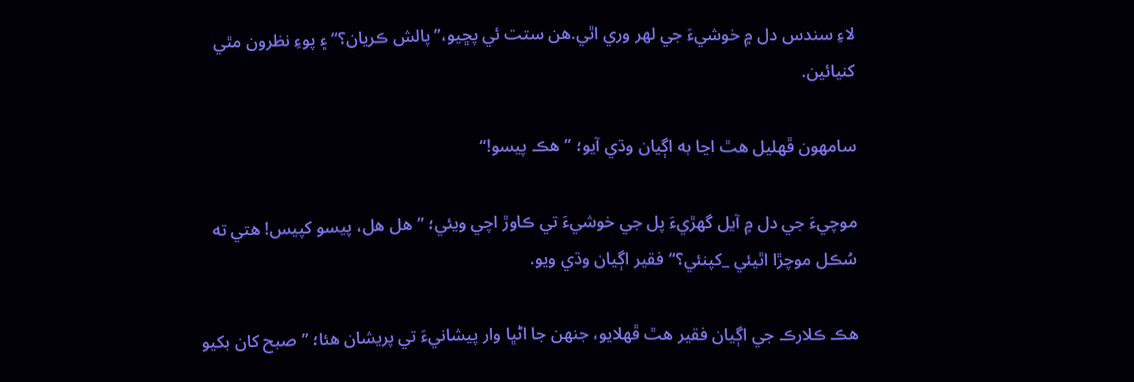لاءِ سندس دل ۾ خوشيءَ جي لهر وري اٿي.هن ستت ئي پڇيو،”پالش ڪريان؟“ ۽ پوءِ نظرون مٿي کنيائين.

سامهون ڦهليل هٿ اڃا به اڳيان وڌي آيو؛ ”هڪ پيسو!“

موچيءَ جي دل ۾ آيل گهڙيءَ پل جي خوشيءَ تي ڪاوڙ اچي ويئي؛ ”هل هل، پيسو کپيس! هتي ته سُڪل موچڙا اٿيئي _کپنئي؟“فقير اڳيان وڌي ويو.

هڪ ڪلارڪ جي اڳيان فقير هٿ ڦهلايو، جنهن جا اڻڀا وار پيشانيءَ تي پريشان هئا؛ ”صبح کان بکيو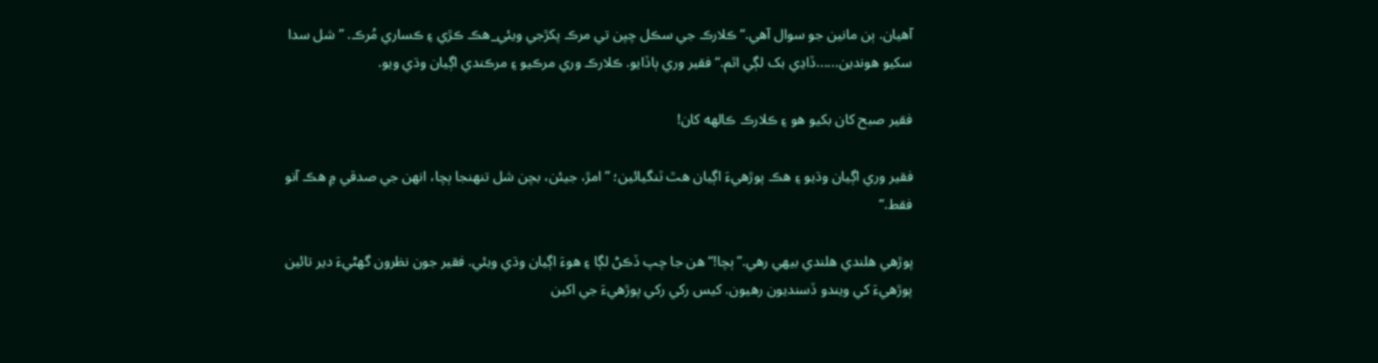آهيان. ٻن مانين جو سوال آهي.“ ڪلارڪ جي سڪل چپن تي مرڪ پکڙجي ويئي_هڪ ڪڙي ۽ ڪساري مُرڪ. ”شل سدا سکيو هوندين......ڏاڍي بک لڳي اٿم.“ فقير وري ٻاڏايو. ڪلارڪ وري مرڪيو ۽ مرڪندي اڳيان وڌي ويو.

فقير صبح کان بکيو هو ۽ ڪلارڪ ڪالهه کان!

فقير وري اڳيان وڌيو ۽ هڪ پوڙهيءَ اڳيان هٿ ٽنگيائين؛ ”امڙ، جيئن، بچن شل تنهنجا ٻچا، انهن جي صدقي ۾ هڪ آنو فقط.“

پوڙهي هلندي هلندي بيهي رهي.”ٻچا!“ هن جا چپ ڏڪڻ لڳا ۽ هوءَ اڳيان وڌي ويئي. فقير جون نظرون گهڻيءَ دير تائين پوڙهيءَ کي ويندو ڏسنديون رهيون. کيس رکي رکي پوڙهيءَ جي اکين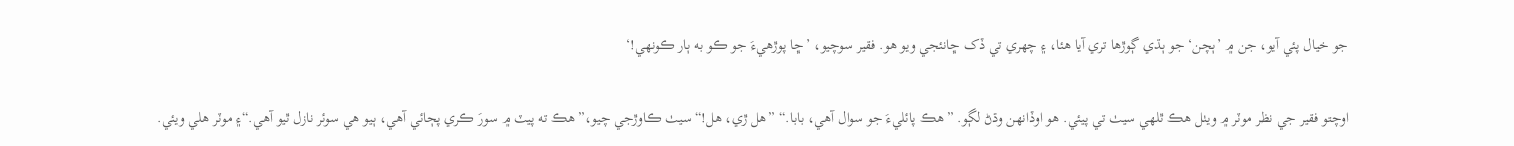جو خيال پئي آيو، جن ۾ ’ٻچن‘ جو ٻڌي ڳوڙها تري آيا هئا، ۽ چهري تي ڏک ڇانئجي ويو هو. فقير سوچيو، ’ڇا پوڙهيءَ جو ڪو به ٻار ڪونهي!‘

اوچتو فقير جي نظر موٽر ۾ ويٺل هڪ ٿلهي سيٺ تي پيئي. هو اوڏانهن وڌڻ لڳو. ”هڪ پائليءَ جو سوال آهي، بابا.“ ”هل ڙي، هل!“سيٺ ڪاوڙجي چيو،”هڪ ته پيٽ ۾ سورَ ڪري پڄائي آهي، ٻيو هي سوئر نازل ٿيو آهي.“۽ موٽر هلي ويئي.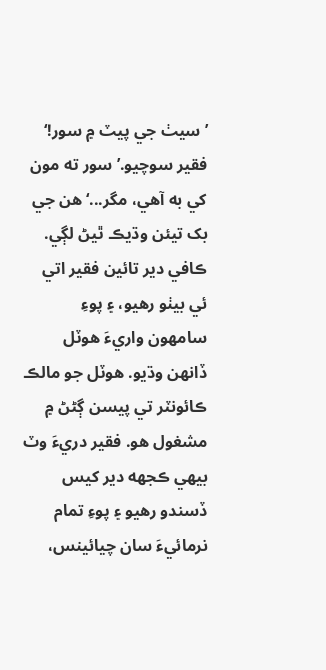’سيٺ جي پيٽ ۾ سور!‘ فقير سوچيو.’سور ته مون کي به آهي، مگر...‘ هن جي بک تيئن وڌيڪ ٿيڻ لڳي. ڪافي دير تائين فقير اتي ئي بيٺو رهيو، ۽ پوءِ سامهون واريءَ هوٽل ڏانهن وڌيو. هوٽل جو مالڪ ڪائونٽر تي پيسن ڳڻڻ ۾ مشغول هو. فقير دريءَ وٽ بيهي ڪجهه دير کيس ڏسندو رهيو ۽ پوءِ تمام نرمائيءَ سان چيائينس،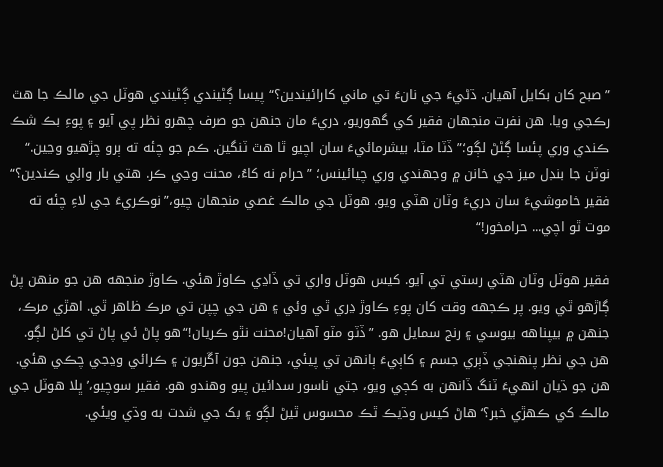”صبح کان بکايل آهيان. ڌڻيءَ جي نانءَ تي ماني کارائيندين؟“ پيسا ڳڻيندي ڳڻيندي هوٽل جي مالڪ جا هٿ رڪجي ويا. هن نفرت منجهان فقير کي گهوريو، دريءَ مان جنهن جو صرف چهرو نظر پي آيو ۽ پوءِ بڪ شڪ ڪندي وري پئسا ڳڻڻ لڳو؛” ڏٽا مٽا، بيشرمائيءَ سان اچيو ٿا هٿ ٽنگين. ڪم جو چئه ته ٻرو چڙهيو وڃين.“ نوٽن جا بنڊل ميز جي خانن ۾ وجهندي وري چيائينس؛ ”حرام نه کاءُ، محنت وڃي ڪر. هتي بار والِي ڪندين؟“ فقير خاموشيءَ سان دريءَ وٽان هٽي ويو. هوٽل جي مالڪ غصي منجهان چيو،”نوڪريءَ جي لاءِ چئه ته موت ٿو اچي... حرامخور!“

فقير هوٽل وٽان هٽي رستي تي آيو. کيس هوٽل واري تي ڏاڍي ڪاوڙ هئي. ڪاوڙ منجهه هن جو منهن پڻ ڳاڙهو ٿي ويو. پر ڪجهه وقت کان پوءِ ڪاوڙ ڍري ٿي وئي ۽ هن جي چپن تي مرڪ ظاهر ٿي. اهڙي مرڪ، جنهن ۾ بيپناهه بيوسي ۽ رنج سمايل هو. ”ڏٽو مٽو آهيان!محنت نٿو ڪريان!“هو پاڻ ئي پاڻ تي کلڻ لڳو. هن جي نظر پنهنجي ڏٻري جسم ۽ کاٻيءَ ٻانهن تي پيئي، جنهن جون آڱريون ۽ ڪرائي وڍجي چڪي هئي. هن جو ڌيان انھيءَ ٽنگ ڏانهن به کڄي ويو، جتي ناسور سدائين پيو وهندو هو. فقير سوچيو،’ڀلا هوٽل جي مالڪ کي ڪهڙي خبر؟‘ هاڻ کيس وڌيڪ ٿڪ محسوس ٿيڻ لڳو ۽ بک جي شدت به وڌي ويئي.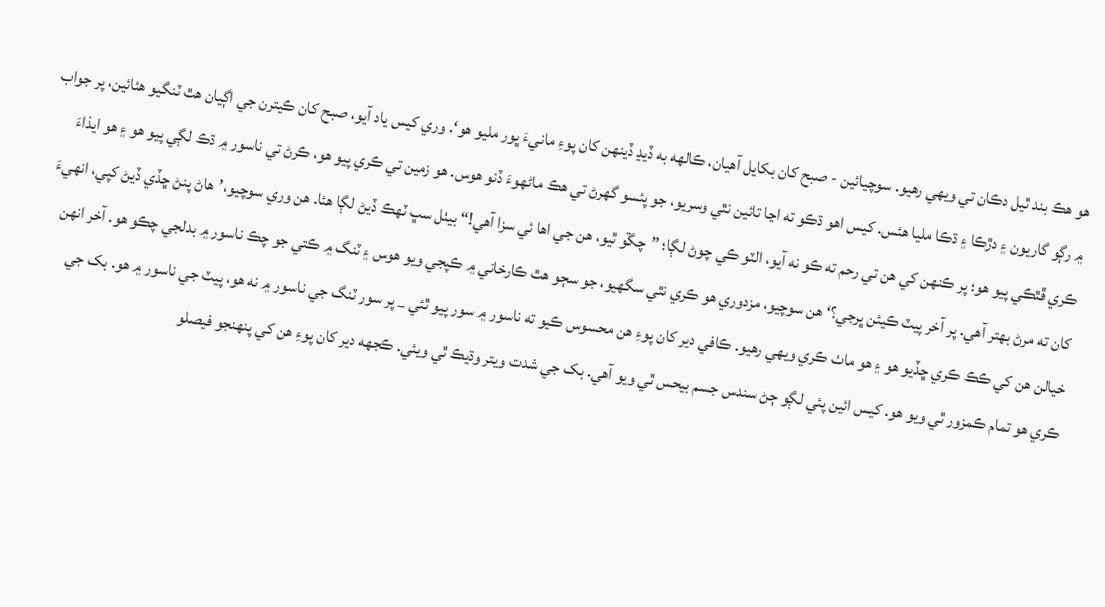هو هڪ بند ٿيل دڪان تي ويهي رهيو. سوچيائين - صبح کان بکايل آهيان، ڪالهه به ڏيڍ ڏينهن کان پوءِ مانيءَ ڀور مليو هو‘. وري کيس ياد آيو، صبح کان ڪيترن جي اڳيان هٿ ٽنگيو هئائين، پر جواب ۾ رڳو گاريون ۽ دڙڪا ۽ ڌڪا مليا هئس. کيس اهو ڌڪو ته اڃا تائين نٿي وسريو، جو پئسو گهرڻ تي هڪ ماڻهوءَ ڏنو هوس. هو زمين تي ڪري پيو هو، ڪرڻ تي ناسور ۾ ڌڪ لڳي پيو هو ۽ هو ايذاءَ ڪري ڦٿڪي پيو هو؛ پر ڪنهن کي هن تي رحم ته ڪو نه آيو، الٽو ڪي چوڻ لڳا؛ ”چڱو ٿيو، هن جي اها ئي سزا آهي!“ بيٺل سڀ ٽهڪ ڏيڻ لڳا هئا. هن وري سوچيو،’هاڻ پنڻ ڇڏي ڏيڻ کپي، انهيءَ کان ته مرڻ بهتر آهي. پر آخر پيٽ ڪيئن ڀرجي؟‘ هن سوچيو، مزدوري هو ڪري نٿي سگهيو، جو سڄو هٿ ڪارخاني ۾ ڪپجي ويو هوس ۽ ٽنگ ۾ ڪتي جو چڪ ناسور ۾ بدلجي چڪو هو. آخر انهن خيالن هن کي ڪڪ ڪري ڇڏيو هو ۽ هو ماٺ ڪري ويهي رهيو. ڪافي دير کان پوءِ هن محسوس ڪيو ته ناسور ۾ سور پيو ٿئي _ پر سور ٽنگ جي ناسور ۾ نه هو، پيٽ جي ناسور ۾ هو. بک جي ڪري هو تمام ڪمزور ٿي ويو هو. کيس ائين پئي لڳو ڄڻ سندس جسم بيحس ٿي ويو آهي. بک جي شدت ويتر وڌيڪ ٿي ويئي. ڪجهه دير کان پوءِ هن کي پنهنجو فيصلو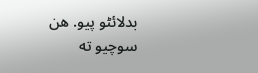بدلائڻو پيو. هن سوچيو ته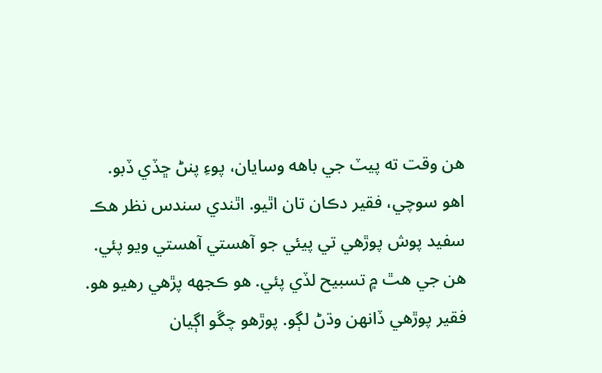هن وقت ته پيٽ جي باهه وسايان، پوءِ پنڻ ڇڏي ڏبو. اهو سوچي، فقير دڪان تان اٿيو. اٿندي سندس نظر هڪ سفيد پوش پوڙهي تي پيئي جو آهستي آهستي ويو پئي. هن جي هٿ ۾ تسبيح لڏي پئي. هو ڪجهه پڙهي رهيو هو. فقير پوڙهي ڏانهن وڌڻ لڳو. پوڙهو چڱو اڳيان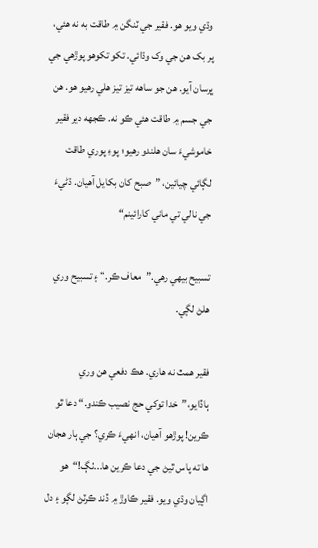وڌي ويو هو. فقير جي ٽنگن ۾ طاقت به نه هئي، پر بک هن جي وک وڌائي. تکو تکوهو پوڙهي جي ڀرسان آيو. هن جو ساهه تيز تيز هلي رهيو هو. هن جي جسم ۾ طاقت هئي ڪو نه. ڪجهه دير فقير خاموشيءَ سان هلندو رهيو؛ پوءِ پوري طاقت لڳائي چيائين، ”صبح کان بکايل آهيان. ڌڻيءَ جي نالي تي ماني کارائينم“

تسبيح بيهي رهي.”معاف ڪر.“ ۽ تسبيح وري هلڻ لڳي.

فقير همٿ نه هاري. هڪ دفعي هن وري ٻاڏايو،”خدا توکي حج نصيب ڪندو.“ دعا ٿو ڪرين! پوڙهو آهيان، انهيءَ ڪري؟ جي ٻار هجان ها ته پاس ٿيڻ جي دعا ڪرين ها...ٺڳ!“هو اڳيان وڌي ويو. فقير ڪاوڙ ۾ ڏند ڪرٽڻ لڳو ۽ دل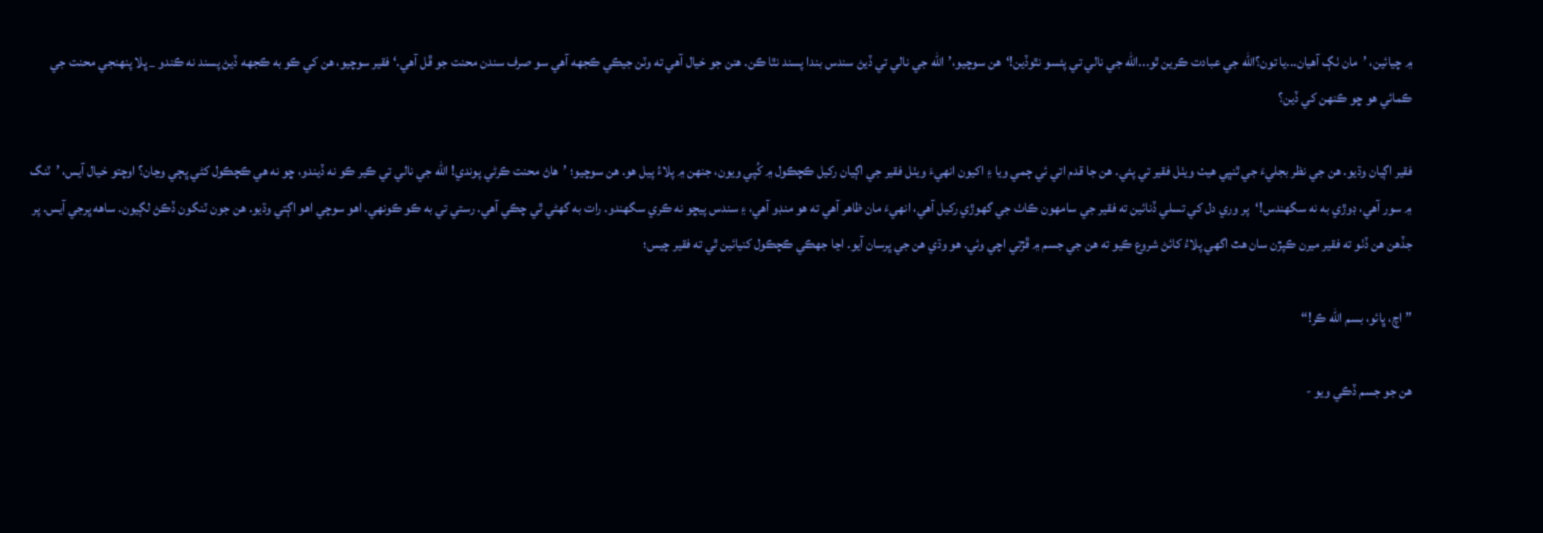۾ چيائين، ’مان ٺڳ آهيان...يا تون؟الله جي عبادت ڪرين ٿو...الله جي نالي تي پئسو نٿوڏين!‘هن سوچيو،’الله جي نالي تي ڏيڻ سندس بندا پسند نٿا ڪن. هنن جو خيال آهي ته وٽن جيڪي ڪجهه آهي سو صرف سندن محنت جو ڦل آهي.‘ فقير سوچيو، هن کي ڪو به ڪجهه ڏيڻ پسند نه ڪندو _ ڀلا پنهنجي محنت جي ڪمائي هو ڇو ڪنهن کي ڏين؟

فقير اڳيان وڌيو. هن جي نظر بجليءَ جي ٿنڀي هيٺ ويٺل فقير تي پئي. هن جا قدم اتي ئي ڄمي ويا ۽ اکيون انهيءَ ويٺل فقير جي اڳيان رکيل ڪچڪول ۾ کُپي ويون، جنهن ۾ پلاءُ پيل هو. هن سوچيو؛ ’هاڻ محنت ڪرڻي پوندي! الله جي نالي تي ڪير ڪو نه ڏيندو، ڇو نه هي ڪچڪول کڻي ڀڄي وڃان؟ اوچتو خيال آيس، ’ٽنگ ۾ سور آهي، ڊوڙي به نه سگهندس!‘پر وري دل کي تسلي ڏنائين ته فقير جي سامهون ڪاٺ جي گهوڙي رکيل آهي، انهيءَ مان ظاهر آهي ته هو منڊو آهي، ۽ سندس پيڇو نه ڪري سگهندو. رات به گهڻي ٿي چڪي آهي. رستي تي به ڪو ڪونهي. اهو سوچي اهو اڳتي وڌيو. هن جون ٽنگون ڏڪڻ لڳيون. ساهه ڀرجي آيس. پر جڏهن هن ڏٺو ته فقير ميرن ڪپڙن سان هٿ اگهي پلاءُ کائڻ شروع ڪيو ته هن جي جسم ۾ ڦڙتي اچي وئي. هو وڌي هن جي ڀرسان آيو. اڃا جهڪي ڪچڪول کنيائين ٿي ته فقير چيس؛

”اچ، ڀائو، بسم الله ڪر!“

هن جو جسم ڏڪي ويو -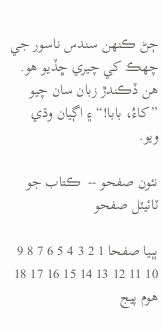ڄڻ ڪنهن سندس ناسور جي چهڪ کي چيري ڇڏيو هو. هن ڏڪندڙ زبان سان چيو ”کاءُ، بابا!“ ۽ اڳيان وڌي ويو.

نئون صفحو --  ڪتاب جو ٽائيٽل صفحو

ٻٻيا صفحا 1 2 3 4 5 6 7 8 9 10 11 12 13 14 15 16 17 18
هوم پيج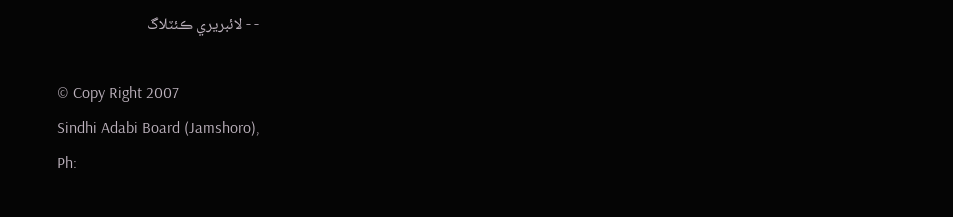- - لائبريري ڪئٽلاگ

© Copy Right 2007
Sindhi Adabi Board (Jamshoro),
Ph: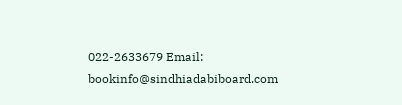022-2633679 Email: bookinfo@sindhiadabiboard.com